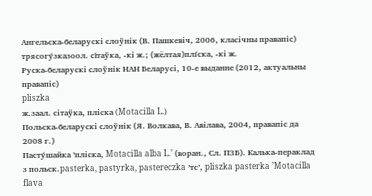Ангельска-беларускі слоўнік (В. Пашкевіч, 2006, класічны правапіс)
трясогу́зказоол. сі́таўка, -кі ж.; (жёлтая)плі́ска, -кі ж.
Руска-беларускі слоўнік НАН Беларусі, 10-е выданне (2012, актуальны правапіс)
pliszka
ж.заал. сітаўка, пліска (Motacilla L.)
Польска-беларускі слоўнік (Я. Волкава, В. Авілава, 2004, правапіс да 2008 г.)
Пасту́шайка ’пліска, Motacilla alba L.’ (воран., Сл. ПЗБ). Калька-пераклад з польск.pasterka, pastyrka, pastereczka ’тс’, pliszka pasterka ’Motacilla flava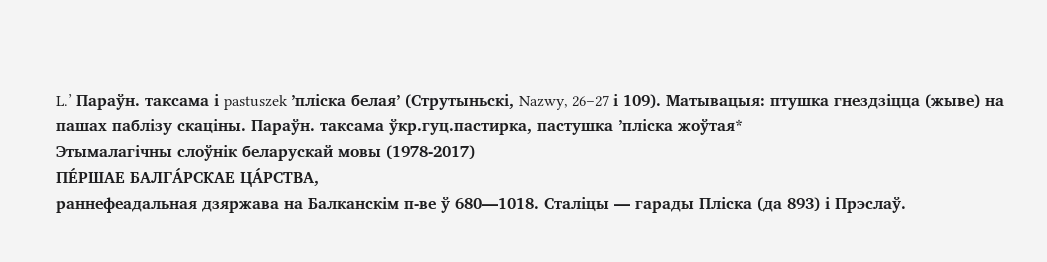L.’ Параўн. таксама і pastuszek ’пліска белая’ (Струтыньскі, Nazwy, 26–27 і 109). Матывацыя: птушка гнездзіцца (жыве) на пашах паблізу скаціны. Параўн. таксама ўкр.гуц.пастирка, пастушка ’пліска жоўтая*
Этымалагічны слоўнік беларускай мовы (1978-2017)
ПЕ́РШАЕ БАЛГА́РСКАЕ ЦА́РСТВА,
раннефеадальная дзяржава на Балканскім п-ве ў 680—1018. Сталіцы — гарады Пліска (да 893) і Прэслаў.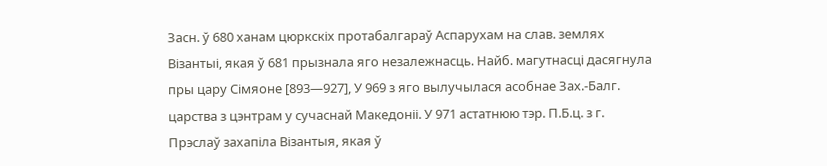Засн. ў 680 ханам цюркскіх протабалгараў Аспарухам на слав. землях Візантыі, якая ў 681 прызнала яго незалежнасць. Найб. магутнасці дасягнула пры цару Сімяоне [893—927], У 969 з яго вылучылася асобнае Зах.-Балг. царства з цэнтрам у сучаснай Македоніі. У 971 астатнюю тэр. П.Б.ц. з г. Прэслаў захапіла Візантыя, якая ў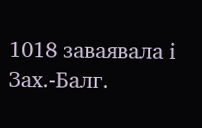1018 заваявала і Зах.-Балг.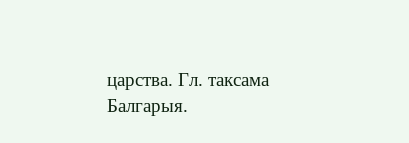царства. Гл. таксама Балгарыя.